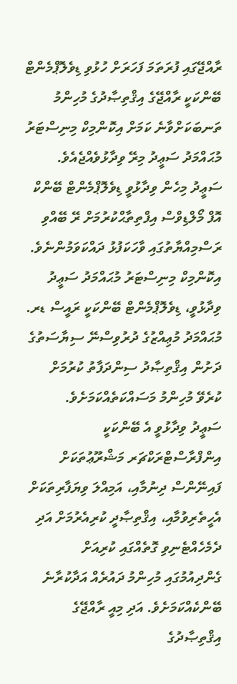ރާއްޖޭގައި ފުރަތަމަ ފަހަރަށް ހުޅުވި ޑިވެލޮޕްމެންޓް ބޭންކަކީ ރާއްޖޭގެ އިޤްތިޞާދުގެ މުހިންމު ތަނބަކަށްވާނެ ކަމަށް އިކޮންމިކް މިނިސްޓަރު މުޙައްމަދު ސަޢީދު މިރޭ ވިދާޅުވެއްޖެއެވެ.
ސަޢީދު މިހެން ވިދާޅުވީ ޑިވެލޮޕްމެންޓް ބޭންކް އޮފް މޯލްޑިވްސް އިފްތިތާޙްކުރުމަށް ރޭ ބޭއްވި ރަސްމިއްޔާތުގައި ވާހަކަފުޅު ދައްކަވަމުންނެވެ. އިކޮންމިކް މިނިސްޓަރު މުޙައްމަދު ސަޢީދު ވިދާޅުވީ، ޑިވެލޮޕްމެންޓް ބޭންކަކީ ރައީސް ޑރ. މުޙައްމަދު މުޢިއްޒުގެ ދުރުވިސްނޭ ސިޔާސަތުގެ ދަށުން އިޤްތިޞާދު ސިންދަފާތު ކުރުމަށް ކުރެވޭ މުހިންމު މަސައްކަތެއްކަމަށެވެ.
ސަޢީދު ވިދާޅުވީ އެ ބޭންކަކީ އިންފްރާސްޓްރަކްޗަރ މަޝްރޫޢުތަކަށް ފައިނޭންސް ދިނުމާއި، އަމިއްލަ ވިޔަފާރިތަކަށް އެހީތެރިވުމާއި، އިޤްތިޞާދީ ކުރިއެރުމަށް އަދި ދެމެހެއްޓެނިވި ގޮތެއްގައި ކުރިއަށް ގެންދިއުމުގައި މުހިންމު ދައުރެއް އަދާކުރާނެ ބޭންކެއްކަމަށެވެ. އަދި މިއީ ރާއްޖޭގެ އިޤްތިޞާދުގެ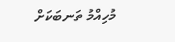މުހިއްމު ތަނބަކަށް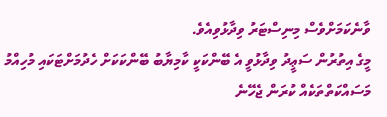ވާނެކަމަށްވެސް މިނިސްޓަރު ވިދާޅުވިއެވެ.
މީގެ އިތުރުން ސަޢީދު ވިދާޅުވީ އެ ބޭންކަކީ ކާމިޔާބު ބޭންކަކަށް ހެދުމަށްޓަކައި މުހިއްމު މަސައްކަތްތަކެއް ކުރަން ޖެހޭނެ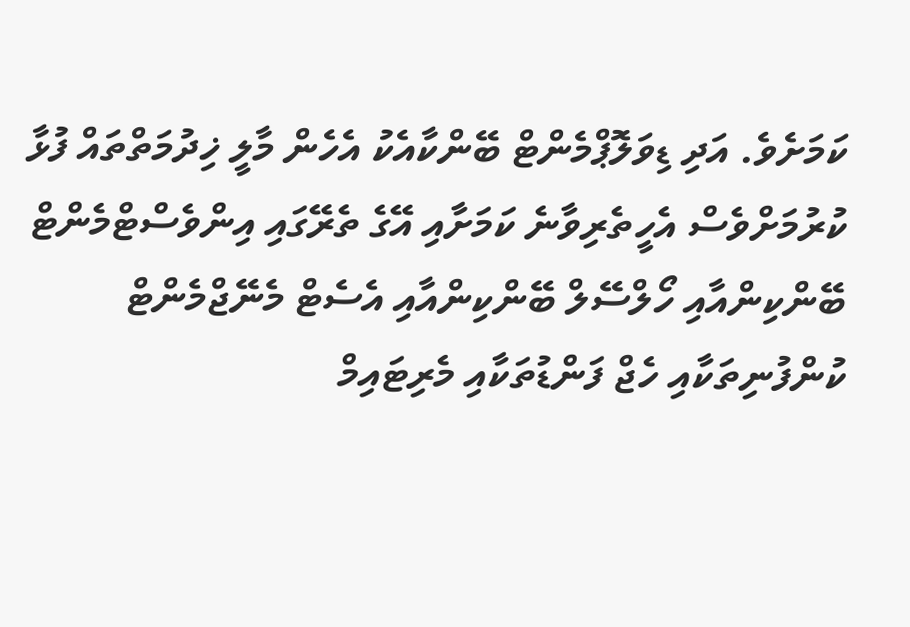ކަމަށެވެ. އަދި ޑިވަލޮޕްމެންޓް ބޭންކާއެކު އެހެން މާލީ ޚިދުމަތްތައް ފުޅާ ކުރުމަށްވެސް އެހީތެރިވާނެ ކަމަށާއި އޭގެ ތެރޭގައި އިންވެސްޓްމެންޓް ބޭންކިންއާއި ހޯލްސޭލް ބޭންކިންއާއި އެސެޓް މެނޭޖްމެންޓް ކުންފުނިތަކާއި ހެޖް ފަންޑުތަކާއި މެރިޓައިމް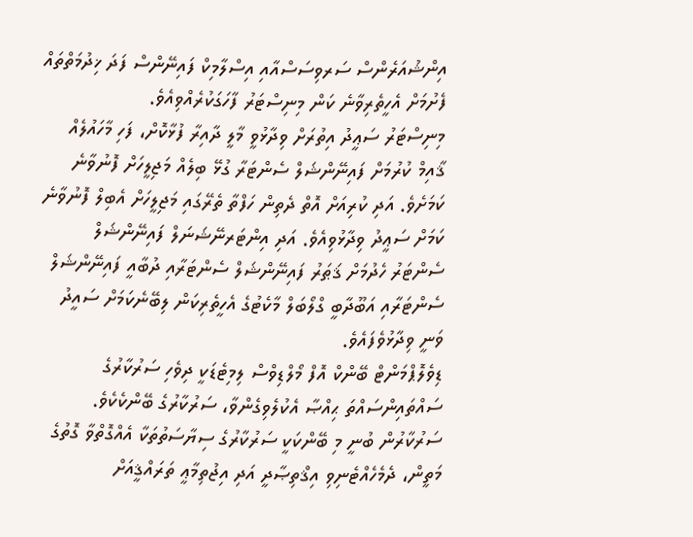އިންޝުއަރެންސް ސަރވިސަސްއާއި އިސްލާމިކް ފައިނޭންސް ފަދަ ޚިދުމަތްތައް ފެށުމަށް އެހީތެރިވާނެ ކަން މިނިސްޓަރު ފާހަގަކުރެއްވިއެވެ.
މިނިސްޓަރު ސަޢީދު އިތުރަށް ވިދާޅުވީ މާލީ ދާއިރާ ފުޅާކޮށް، ފަހި މާހައުލެއް ޤާއިމް ކުރުމަށް ފައިނޭންޝަލް ސެންޓަރާ ގުޅޭ ބިލެއް މަޖިލީހަށް ފޮނުވާނެ ކަމަށެވެ. އަދި ކުރިއަށް އޮތް ދެތިން ހަފްތާ ތެރޭގައި މަޖިލީހަށް އެބިލް ފޮނުވާނެ ކަމަށް ސަޢީދު ވިދާޅުވިއެވެ. އަދި އިންޓަރނޭޝަނަލް ފައިނޭންޝަލް ސެންޓަރު ހެދުމަށް ޤަޠަރު ފައިނޭންޝަލް ސެންޓަރާއި ދުބާއީ ފައިނޭންޝަލް ސެންޓަރާއި އަބޫދާބީ ގްލޯބަލް މާކެޓުގެ އެހީތެރިކަން ލިބޭނެކަމަށް ސައީދު ވަނީ ވިދާޅުވެފައެވެ.
ޑިވެލޮޕްމަންޓް ބޭންކް އޮފް މޯލްޑިވްސް ލިމިޓެޑަކީ ދިވެހި ސަރުކާރުގެ ސައްތައިންސައްތަ ޙިއްޞާ އެކުލެވިގެންވާ، ސަރުކާރުގެ ބޭންކެކެވެ.
ސަރުކާރުން ބުނީ މި ބޭންކަކީ ސަރުކާރުގެ ސިޔާސަތުތަކާ އެއްގޮތްވާ ގޮތުގެ މަތީން، ދެމެހެއްޓެނިވި އިޤްތިޞާދީ އަދި އިޖުތިމާޢީ ތަރައްޤީއަށް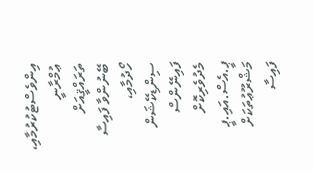އިންވެސްޓުކުރުމާއި، ޢުމްރާނީ ތަރައްޤީއަށް ބޭނުންވާ ފައިސާ ހޯދުމާއި، ސިންޑިކޭޝަން ފައިނޭންސް މެދުވެރިކޮށް ޕީ.އެސް.އައި.ޕީ މަޝްރޫޢުތަކަށް ފައިސާ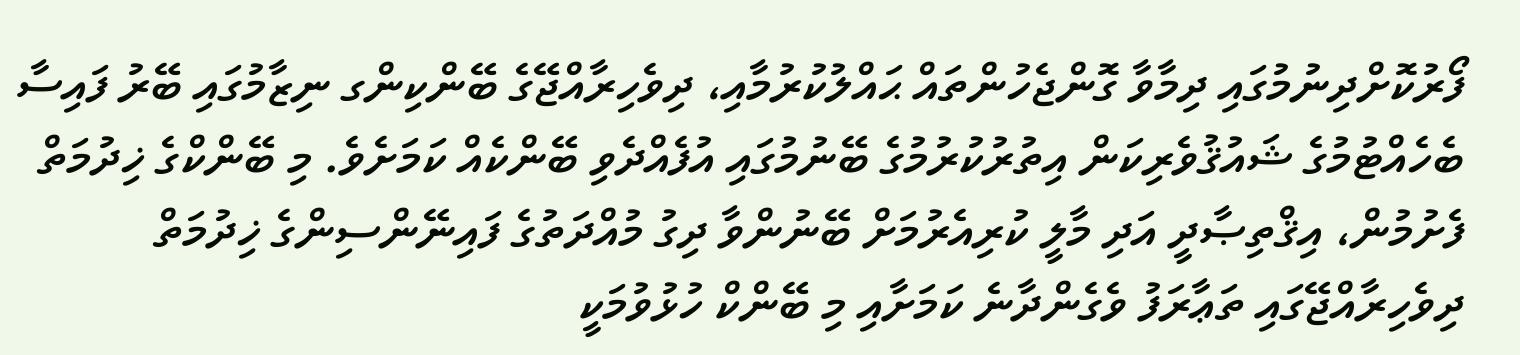ފޯރުކޮށްދިނުމުގައި ދިމާވާ ގޮންޖެހުންތައް ޙައްލުކުރުމާއި، ދިވެހިރާއްޖޭގެ ބޭންކިންގ ނިޒާމުގައި ބޭރު ފައިސާ ބެހެއްޓުމުގެ ޝައުޤުވެރިކަން އިތުރުކުރުމުގެ ބޭނުމުގައި އުފެއްދެވި ބޭންކެއް ކަމަށެވެ. މި ބޭންކްގެ ޚިދުމަތް ފެށުމުން، އިޤްތިޞާދީ އަދި މާލީ ކުރިއެރުމަށް ބޭނުންވާ ދިގު މުއްދަތުގެ ފައިނޭންސިންގެ ޚިދުމަތް ދިވެހިރާއްޖޭގައި ތަޢާރަފު ވެގެންދާނެ ކަމަށާއި މި ބޭންކް ހުޅުވުމަކީ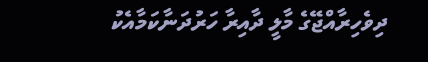ދިވެހިރާއްޖޭގެ މާލީ ދާއިރާ ހަރުދަނާކަމާއެކު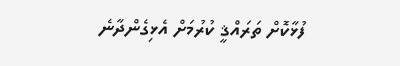ފުޅާކޮށް ތަރައްޤީ ކުރުމަށް އެޅިގެންދާނެ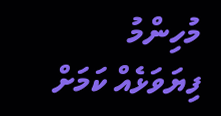މުހިންމު ފިޔަވަޅެއް ކަމަށް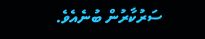ސަރުކާރުން ބުނެއެވެ.